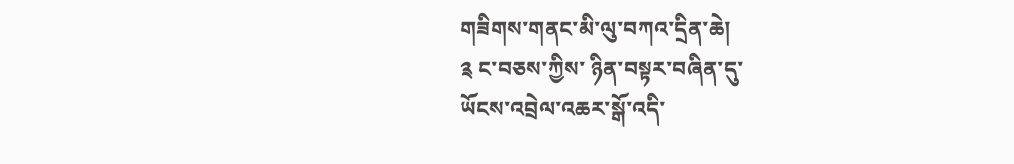གཟིགས་གནང་མི་ལུ་བཀའ་དྲིན་ཆེ།
༉ ང་བཅས་ཀྱིས་ ཉིན་བསྟར་བཞིན་དུ་
ཡོངས་འབྲེལ་འཆར་སྒོ་འདི་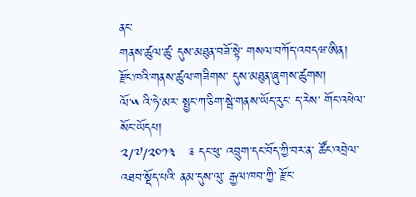ནང་
གནས་ཚུལ་ཚུ་ དུས་མཐུན་བཟོ་སྟེ་ གསལ་བཀོད་འབདཝ་ཨིན།
རྫོང་ཁའི་གནས་ཚུལ་གཟིགས་ དུས་མཐུན་ཞུགས་ཚུགས།
ལོ་༥ འི་ཧེ་མར་ སྤྱང་ཀ་ཅིག་སྦེ་གནས་ཡོད་རུང་ ད་རེས་ གོང་འཕེལ་སོང་ཡོདཔ།
༢/༧/༢༠༡༣   ༉ དང་ཕུ་ འབྲུག་དང་བོད་ཀྱི་བར་ན་ ཚོང་འབྲེལ་འཐབ་སྡོད་པའི་ ནམ་དུས་ལུ་ རྒྱལ་ཁབ་ཀྱི་ རྫོང་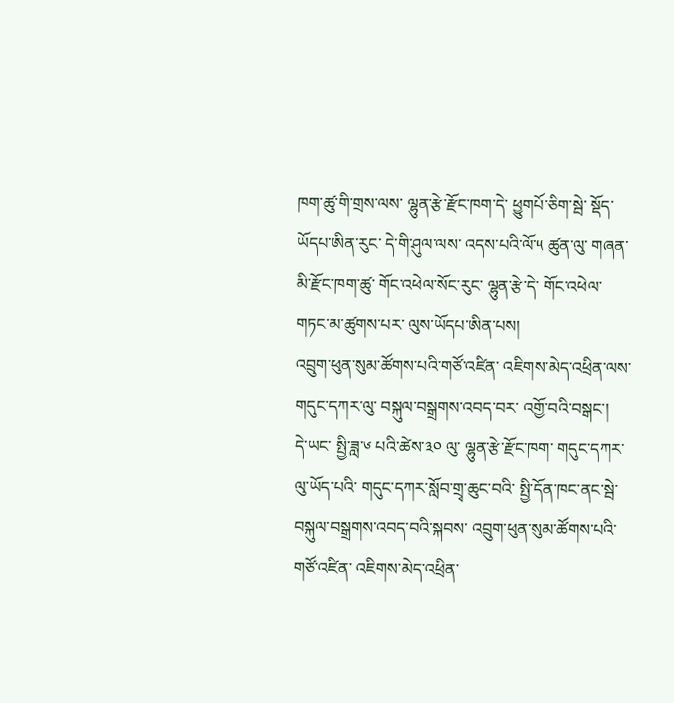ཁག་ཚུ་གི་གྲས་ལས་ ལྷུན་རྩེ་རྫོང་ཁག་དེ་ ཕྱུགཔོ་ཅིག་སྦེ་ སྡོད་ཡོདཔ་ཨིན་རུང་ དེ་གི་ཤུལ་ལས་ འདས་པའི་ལོ་༥ ཚུན་ལུ་ གཞན་མི་རྫོང་ཁག་ཚུ་ གོང་འཕེལ་སོང་རུང་ ལྷུན་རྩེ་དེ་ གོང་འཕེལ་གཏང་མ་ཚུགས་པར་ ལུས་ཡོདཔ་ཨིན་པས།
འབྲུག་ཕུན་སུམ་ཚོགས་པའི་གཙོ་འཛིན་ འཇིགས་མེད་འཕྲིན་ལས་ གདུང་དཀར་ལུ་ བསྐུལ་བསྒྲགས་འབད་བར་ འགྱོ་བའི་བསྒང་།
དེ་ཡང་ སྤྱི་ཟླ་༦ པའི་ཚེས་༣༠ ལུ་ ལྷུན་རྩེ་རྫོང་ཁག་ གདུང་དཀར་ལུ་ཡོད་པའི་ གདུང་དཀར་སློབ་གྲྭ་ཆུང་བའི་ སྤྱི་དོན་ཁང་ནང་སྦེ་ བསྐུལ་བསྒྲགས་འབད་བའི་སྐབས་ འབྲུག་ཕུན་སུམ་ཚོགས་པའི་གཙོ་འཛིན་ འཇིགས་མེད་འཕྲིན་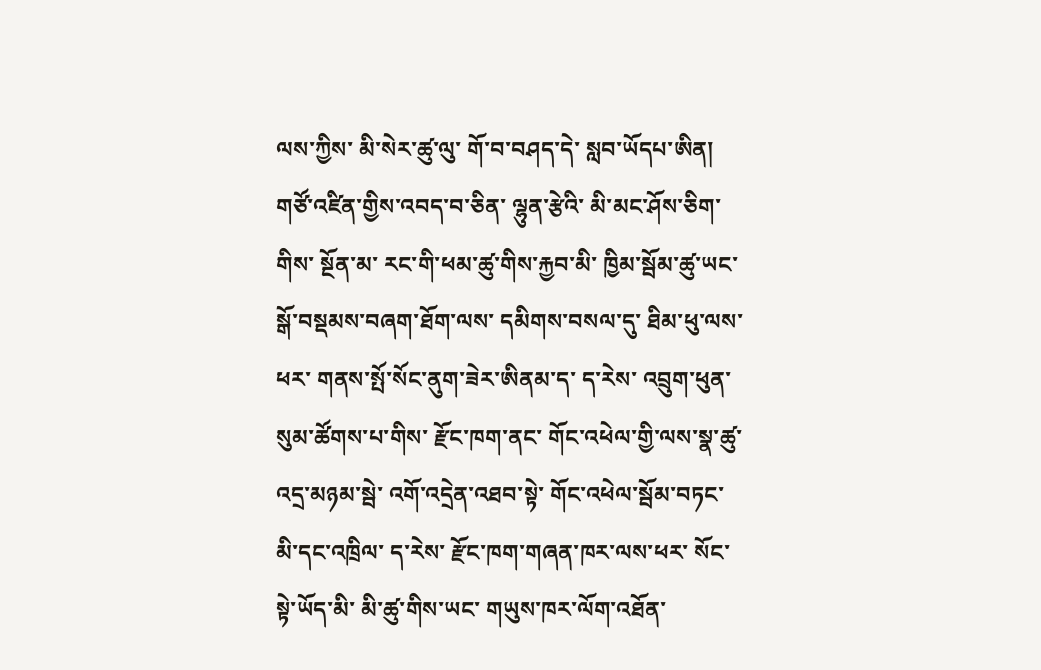ལས་ཀྱིས་ མི་སེར་ཚུ་ལུ་ གོ་བ་བཤད་དེ་ སླབ་ཡོདཔ་ཨིན།
གཙོ་འཛིན་གྱིས་འབད་བ་ཅིན་ ལྷུན་རྩེའི་ མི་མང་ཤོས་ཅིག་གིས་ སྔོན་མ་ རང་གི་ཕམ་ཚུ་གིས་རྐྱབ་མི་ ཁྱིམ་སྦོམ་ཚུ་ཡང་ སྒོ་བསྡམས་བཞག་ཐོག་ལས་ དམིགས་བསལ་དུ་ ཐིམ་ཕུ་ལས་ཕར་ གནས་སྤོ་སོང་ནུག་ཟེར་ཨིནམ་ད་ ད་རེས་ འབྲུག་ཕུན་སུམ་ཚོགས་པ་གིས་ རྫོང་ཁག་ནང་ གོང་འཕེལ་གྱི་ལས་སྣ་ཚུ་ འདྲ་མཉམ་སྦེ་ འགོ་འདྲེན་འཐབ་སྟེ་ གོང་འཕེལ་སྦོམ་བཏང་མི་དང་འཁྲིལ་ ད་རེས་ རྫོང་ཁག་གཞན་ཁར་ལས་ཕར་ སོང་སྟེ་ཡོད་མི་ མི་ཚུ་གིས་ཡང་ གཡུས་ཁར་ལོག་འཐོན་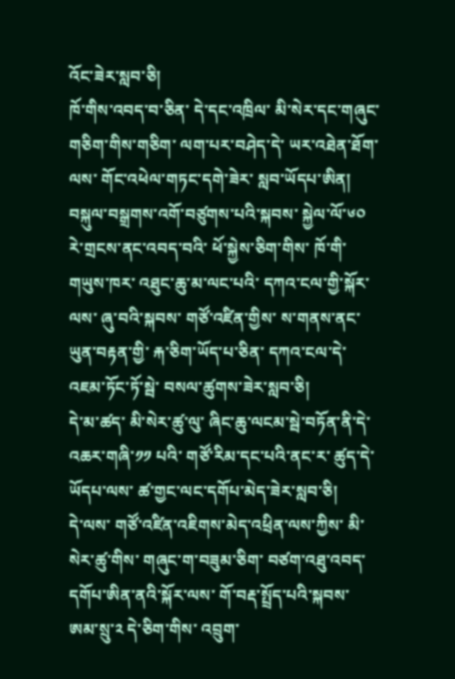འོང་ཟེར་སླབ་ཅི།
ཁོ་གིས་འབད་བ་ཅིན་ དེ་དང་འཁྲིལ་ མི་སེར་དང་གཞུང་ གཅིག་གིས་གཅིག་ ལག་པར་བཤེད་དེ་ ཡར་འཐེན་ཐོག་ལས་ གོང་འཕེལ་གཏང་དགེ་ཟེར་ སླབ་ཡོདཔ་ཨིན།
བསྐུལ་བསྒྲགས་འགོ་བཙུགས་པའི་སྐབས་ སྐྱེལ་ལོ་༦༠ རེ་གྲངས་ནང་འབད་བའི་ ཕོ་སྐྱེས་ཅིག་གིས་ ཁོ་གི་གཡུས་ཁར་ འཐུང་ཆུ་མ་ལང་པའི་ དཀའ་ངལ་གྱི་སྐོར་ལས་ ཞུ་བའི་སྐབས་ གཙོ་འཛིན་གྱིས་ ས་གནས་ནང་ ཡུན་བརྟན་གྱི་ རྐ་ཅིག་ཡོད་པ་ཅིན་ དཀའ་ངལ་དེ་ འཇམ་ཏོང་ཏོ་སྦེ་ བསལ་ཚུགས་ཟེར་སླབ་ཅི།
དེ་མ་ཚད་ མི་སེར་ཚུ་ལུ་ ཞིང་ཆུ་ལངམ་སྦེ་བཏོན་ནི་དེ་ འཆར་གཞི་༡༡ པའི་ གཙོ་རིམ་དང་པའི་ནང་ར་ ཚུད་དེ་ཡོདཔ་ལས་ ཚ་གྱང་ལང་དགོཔ་མེད་ཟེར་སླབ་ཅི།
དེ་ལས་ གཙོ་འཛིན་འཇིགས་མེད་འཕྲིན་ལས་ཀྱིས་ མི་སེར་ཚུ་གིས་ གཞུང་ག་བཟུམ་ཅིག་ བཙག་འཐུ་འབད་དགོཔ་ཨིན་ནའི་སྐོར་ལས་ གོ་བརྡ་སྤྲོད་པའི་སྐབས་ ཨམ་སྲུ་༢ དེ་ཅིག་གིས་ འབྲུག་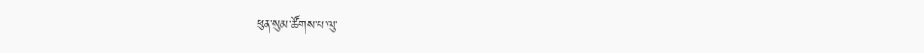ཕུན་སུམ་ཚོགས་པ་ལུ་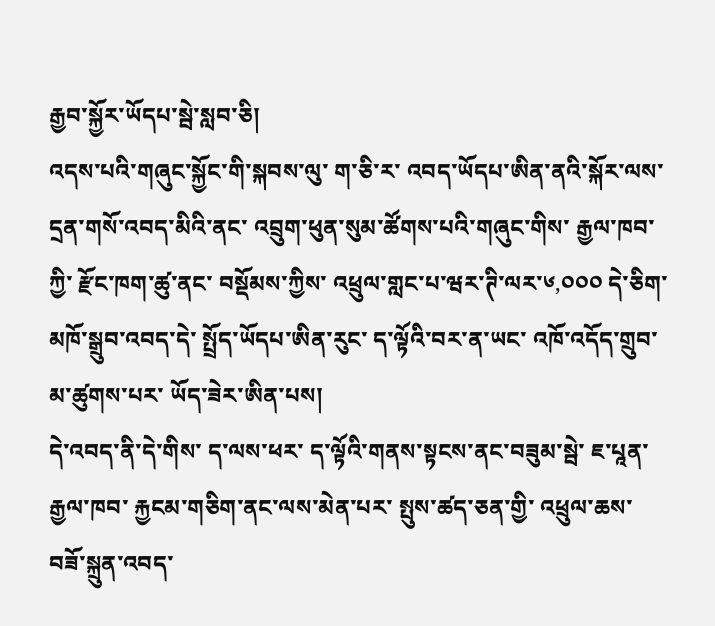རྒྱབ་སྐྱོར་ཡོདཔ་སྦེ་སླབ་ཅི།
འདས་པའི་གཞུང་སྐྱོང་གི་སྐབས་ལུ་ ག་ཅི་ར་ འབད་ཡོདཔ་ཨིན་ནའི་སྐོར་ལས་ དྲན་གསོ་འབད་མིའི་ནང་ འབྲུག་ཕུན་སུམ་ཚོགས་པའི་གཞུང་གིས་ རྒྱལ་ཁབ་ཀྱི་ རྫོང་ཁག་ཚུ་ནང་ བསྡོམས་ཀྱིས་ འཕྲུལ་གླང་པ་ཝར་ཊི་ལར་༦,༠༠༠ དེ་ཅིག་ མཁོ་སྒྲུབ་འབད་དེ་ སྤྲོད་ཡོདཔ་ཨིན་རུང་ ད་ལྟོའི་བར་ན་ཡང་ འཁོ་འདོད་གྲུབ་མ་ཚུགས་པར་ ཡོད་ཟེར་ཨིན་པས།
དེ་འབད་ནི་དེ་གིས་ ད་ལས་ཕར་ ད་ལྟོའི་གནས་སྟངས་ནང་བཟུམ་སྦེ་ ཇ་པཱན་རྒྱལ་ཁབ་ རྐྱངམ་གཅིག་ནང་ལས་མེན་པར་ སྤུས་ཚད་ཅན་གྱི་ འཕྲུལ་ཆས་བཟོ་སྐྲུན་འབད་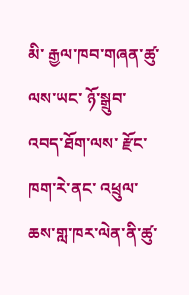མི་ རྒྱལ་ཁབ་གཞན་ཚུ་ལས་ཡང་ ཉོ་སྒྲུབ་འབད་ཐོག་ལས་ རྫོང་ཁག་རེ་ནང་ འཕྲུལ་ཆས་གླ་ཁར་ལེན་ནི་ཚུ་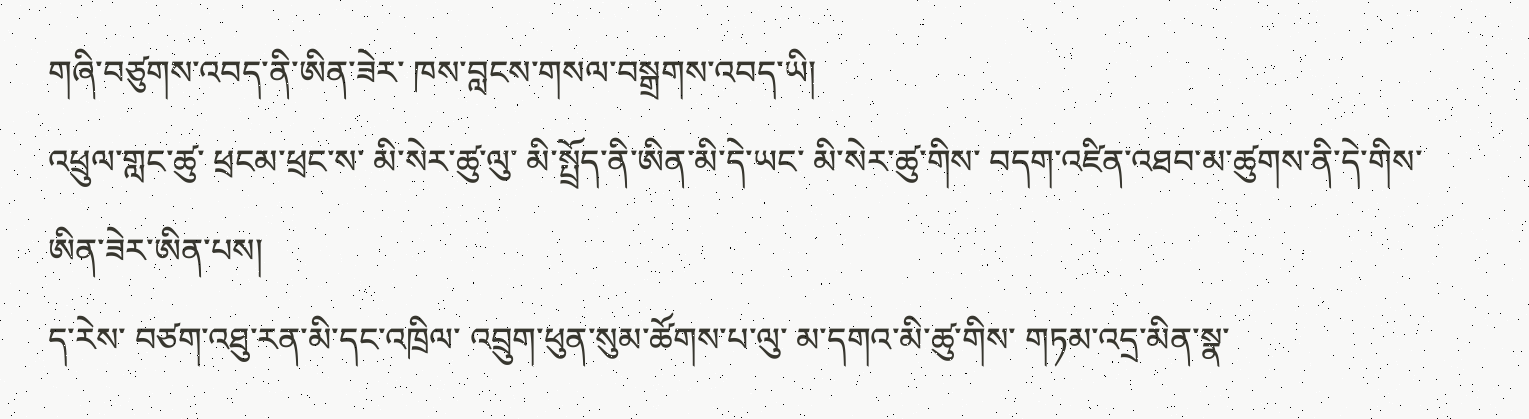གཞི་བཙུགས་འབད་ནི་ཨིན་ཟེར་ ཁས་བླངས་གསལ་བསྒྲགས་འབད་ཡི།
འཕྲུལ་གླང་ཚུ་ ཕྲངམ་ཕྲང་ས་ མི་སེར་ཚུ་ལུ་ མི་སྤྲོད་ནི་ཨིན་མི་དེ་ཡང་ མི་སེར་ཚུ་གིས་ བདག་འཛིན་འཐབ་མ་ཚུགས་ནི་དེ་གིས་ ཨིན་ཟེར་ཨིན་པས།
ད་རེས་ བཙག་འཐུ་རན་མི་དང་འཁྲིལ་ འབྲུག་ཕུན་སུམ་ཚོགས་པ་ལུ་ མ་དགའ་མི་ཚུ་གིས་ གཏམ་འདྲ་མིན་སྣ་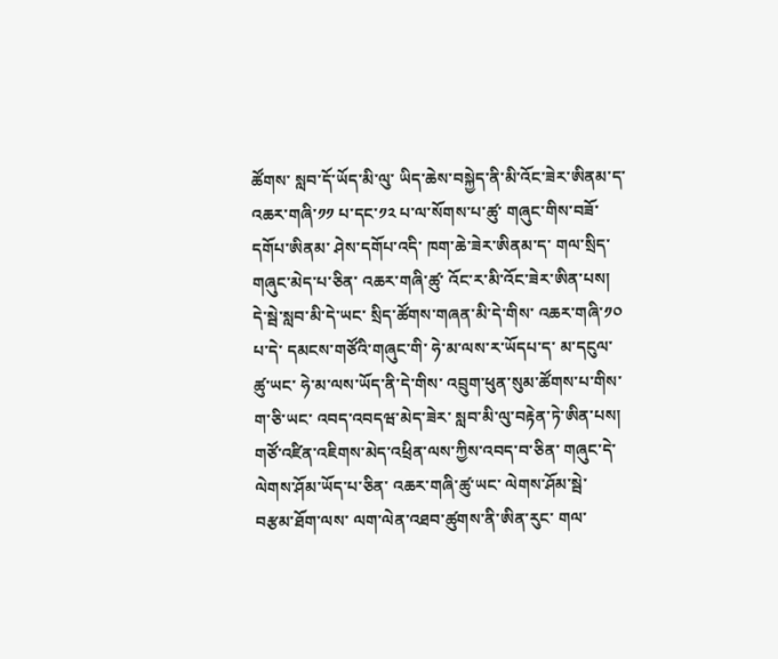ཚོགས་ སླབ་དོ་ཡོད་མི་ལུ་ ཡིད་ཆེས་བསྐྱེད་ནི་མི་འོང་ཟེར་ཨིནམ་ད་ འཆར་གཞི་༡༡ པ་དང་༡༢ པ་ལ་སོགས་པ་ཚུ་ གཞུང་གིས་བཟོ་དགོཔ་ཨིནམ་ ཤེས་དགོཔ་འདི་ ཁག་ཆེ་ཟེར་ཨིནམ་ད་ གལ་སྲིད་གཞུང་མེད་པ་ཅིན་ འཆར་གཞི་ཚུ་ འོང་ར་མི་འོང་ཟེར་ཨིན་པས།
དེ་སྦེ་སླབ་མི་དེ་ཡང་ སྲིད་ཚོགས་གཞན་མི་དེ་གིས་ འཆར་གཞི་༡༠ པ་དེ་ དམངས་གཙོའི་གཞུང་གི་ ཧེ་མ་ལས་ར་ཡོདཔ་ད་ མ་དངུལ་ཚུ་ཡང་ ཧེ་མ་ལས་ཡོད་ནི་དེ་གིས་ འབྲུག་ཕུན་སུམ་ཚོགས་པ་གིས་ ག་ཅི་ཡང་ འབད་འབདཝ་མེད་ཟེར་ སླབ་མི་ལུ་བརྟེན་ཏེ་ཨིན་པས།
གཙོ་འཛིན་འཇིགས་མེད་འཕྲིན་ལས་ཀྱིས་འབད་བ་ཅིན་ གཞུང་དེ་ ལེགས་ཤོམ་ཡོད་པ་ཅིན་ འཆར་གཞི་ཚུ་ཡང་ ལེགས་ཤོམ་སྦེ་ བརྩམ་ཐོག་ལས་ ལག་ལེན་འཐབ་ཚུགས་ནི་ཨིན་རུང་ གལ་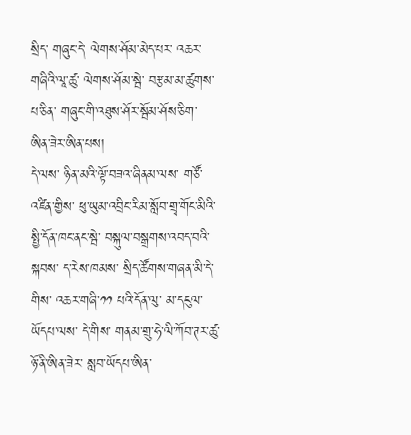སྲིད་ གཞུང་དེ་ ལེགས་ཤོམ་མེད་པར་ འཆར་གཞིའི་ལཱ་ཚུ་ ལེགས་ཤོམ་སྦེ་ བརྩམ་མ་ཚུགས་པ་ཅིན་ གཞུང་གི་འཐུས་ཤོར་སྦོམ་ཤོས་ཅིག་ ཨིན་ཟེར་ཨིན་པས།
དེ་ལས་ ཉིན་མའི་ལྟོ་བཟའ་ཞིནམ་ལས་ གཙོ་འཛིན་གྱིས་ ཕུ་ཡུམ་འབྲིང་རིམ་སློབ་གྲྭ་གོང་མིའི་ སྤྱི་དོན་ཁང་ནང་སྦེ་ བསྐུལ་བསྒྲགས་འབད་བའི་སྐབས་ ད་རེས་ཁམས་ སྲིད་ཚོགས་གཞན་མི་དེ་གིས་ འཆར་གཞི་༡༡ པའི་དོན་ལུ་ མ་དངུལ་ཡོདཔ་ལས་ དེ་གིས་ གནམ་གྲུ་ཧེ་ལི་ཀོབ་ཊར་ཚུ་ ཉོ་ནི་ཨིན་ཟེར་ སླབ་ཡོདཔ་ཨིན་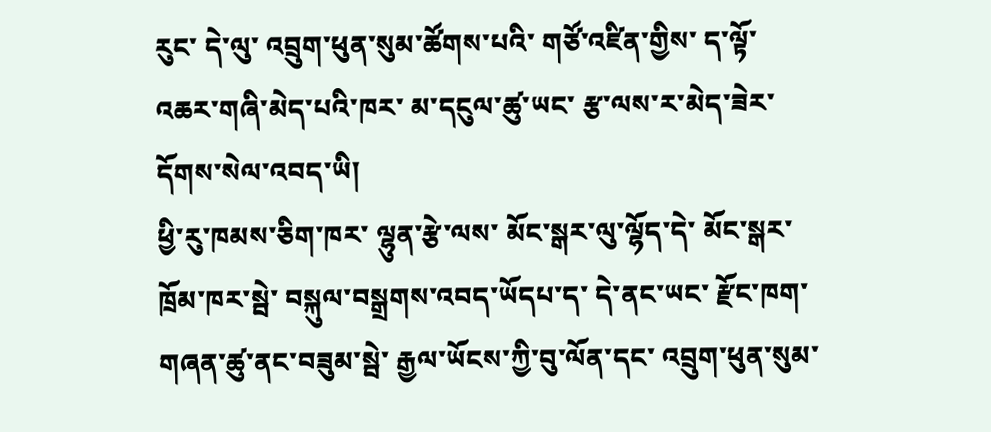རུང་ དེ་ལུ་ འབྲུག་ཕུན་སུམ་ཚོགས་པའི་ གཙོ་འཛིན་གྱིས་ ད་ལྟོ་ འཆར་གཞི་མེད་པའི་ཁར་ མ་དངུལ་ཚུ་ཡང་ རྩ་ལས་ར་མེད་ཟེར་ དོགས་སེལ་འབད་ཡི།
ཕྱི་རུ་ཁམས་ཅིག་ཁར་ ལྷུན་རྩེ་ལས་ མོང་སྒར་ལུ་ལྷོད་དེ་ མོང་སྒར་ཁྲོམ་ཁར་སྦེ་ བསྐུལ་བསྒྲགས་འབད་ཡོདཔ་ད་ དེ་ནང་ཡང་ རྫོང་ཁག་གཞན་ཚུ་ནང་བཟུམ་སྦེ་ རྒྱལ་ཡོངས་ཀྱི་བུ་ལོན་དང་ འབྲུག་ཕུན་སུམ་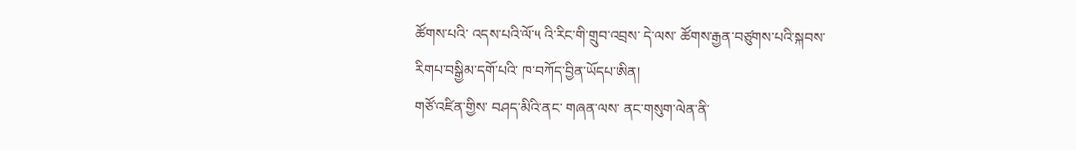ཚོགས་པའི་ འདས་པའི་ལོ་༥ འི་རིང་གི་གྲུབ་འབྲས་ དེ་ལས་ ཚོགས་རྒྱན་བཙུགས་པའི་སྐབས་ རིགཔ་བསྒྱིམ་དགོ་པའི་ ཁ་བཀོད་བྱིན་ཡོདཔ་ཨིན།
གཙོ་འཛིན་གྱིས་ བཤད་མིའི་ནང་ གཞན་ལས་ ནང་གསུག་ལེན་ནི་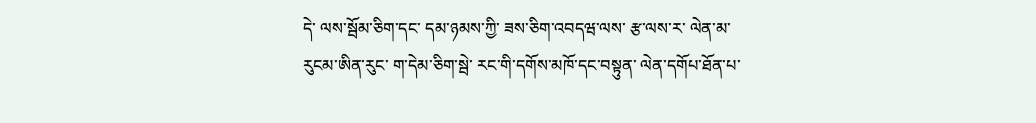དེ་ ལས་སྦོམ་ཅིག་དང་ དམ་ཉམས་ཀྱི་ ཟས་ཅིག་འབདཝ་ལས་ རྩ་ལས་ར་ ལེན་མ་རུངམ་ཨིན་རུང་ ག་དེམ་ཅིག་སྦེ་ རང་གི་དགོས་མཁོ་དང་བསྟུན་ ལེན་དགོཔ་ཐོན་པ་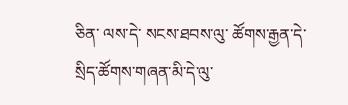ཅིན་ ལས་དེ་ སངས་ཐབས་ལུ་ ཚོགས་རྒྱན་དེ་ སྲིད་ཚོགས་གཞན་མི་དེ་ལུ་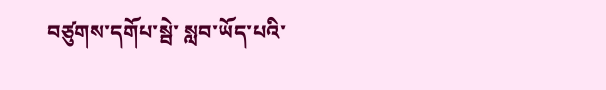བཙུགས་དགོཔ་སྦེ་ སླབ་ཡོད་པའི་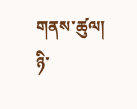གནས་ཚུལ།
ཉི་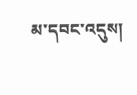མ་དབང་འདུས།